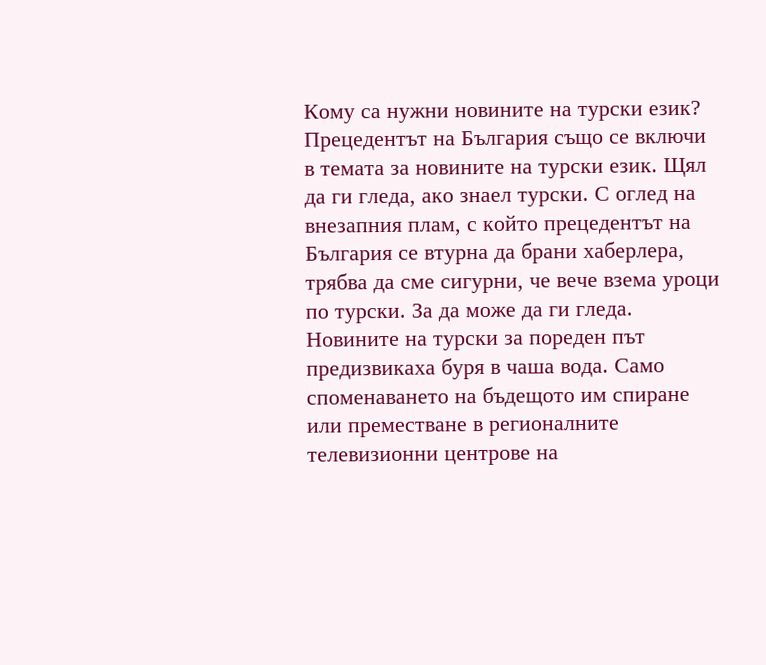Кому са нужни новините на турски език?
Прецедентът на България също се включи в темата за новините на турски език. Щял да ги гледа, ако знаел турски. С оглед на внезапния плам, с който прецедентът на България се втурна да брани хаберлера, трябва да сме сигурни, че вече взема уроци по турски. За да може да ги гледа.
Новините на турски за пореден път предизвикаха буря в чаша вода. Само споменаването на бъдещото им спиране или преместване в регионалните телевизионни центрове на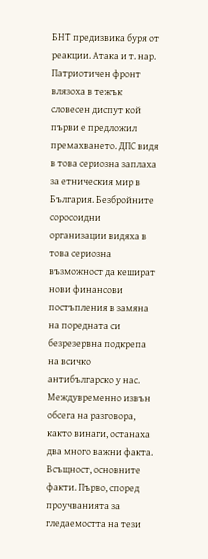БНТ предизвика буря от реакции. Атака и т. нар. Патриотичен фронт влязоха в тежък словесен диспут кой първи е предложил премахването. ДПС видя в това сериозна заплаха за етническия мир в България. Безбройните соросоидни организации видяха в това сериозна възможност да кешират нови финансови постъпления в замяна на поредната си безрезервна подкрепа на всичко антибългарско у нас.
Междувременно извън обсега на разговора, както винаги, останаха два много важни факта. Всъщност, основните факти. Първо, според проучванията за гледаемостта на тези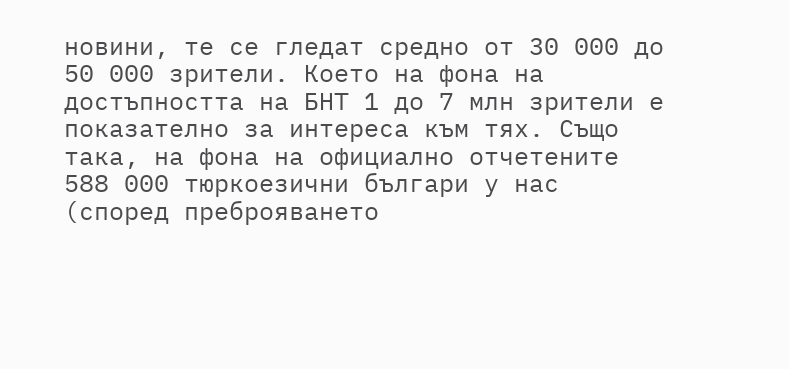новини, те се гледат средно от 30 000 до 50 000 зрители. Което на фона на достъпността на БНТ 1 до 7 млн зрители е показателно за интереса към тях. Също така, на фона на официално отчетените 588 000 тюркоезични българи у нас (според преброяването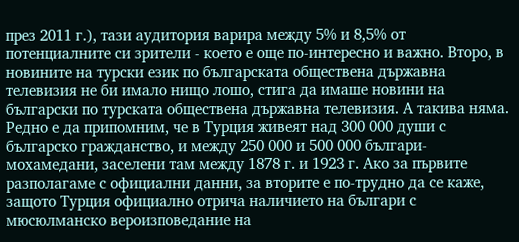през 2011 г.), тази аудитория варира между 5% и 8,5% от потенциалните си зрители - което е още по-интересно и важно. Второ, в новините на турски език по българската обществена държавна телевизия не би имало нищо лошо, стига да имаше новини на български по турската обществена държавна телевизия. А такива няма. Редно е да припомним, че в Турция живеят над 300 000 души с българско гражданство, и между 250 000 и 500 000 българи-мохамедани, заселени там между 1878 г. и 1923 г. Ако за първите разполагаме с официални данни, за вторите е по-трудно да се каже, защото Турция официално отрича наличието на българи с мюсюлманско вероизповедание на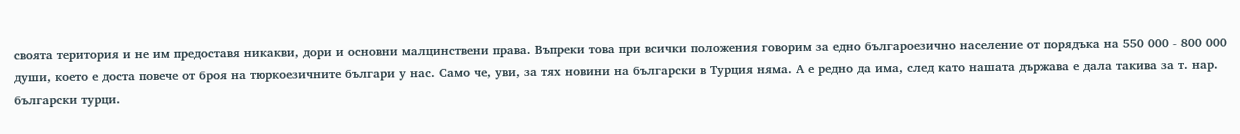своята територия и не им предоставя никакви, дори и основни малцинствени права. Въпреки това при всички положения говорим за едно българоезично население от порядъка на 550 000 - 800 000 души, което е доста повече от броя на тюркоезичните българи у нас. Само че, уви, за тях новини на български в Турция няма. А е редно да има, след като нашата държава е дала такива за т. нар. български турци.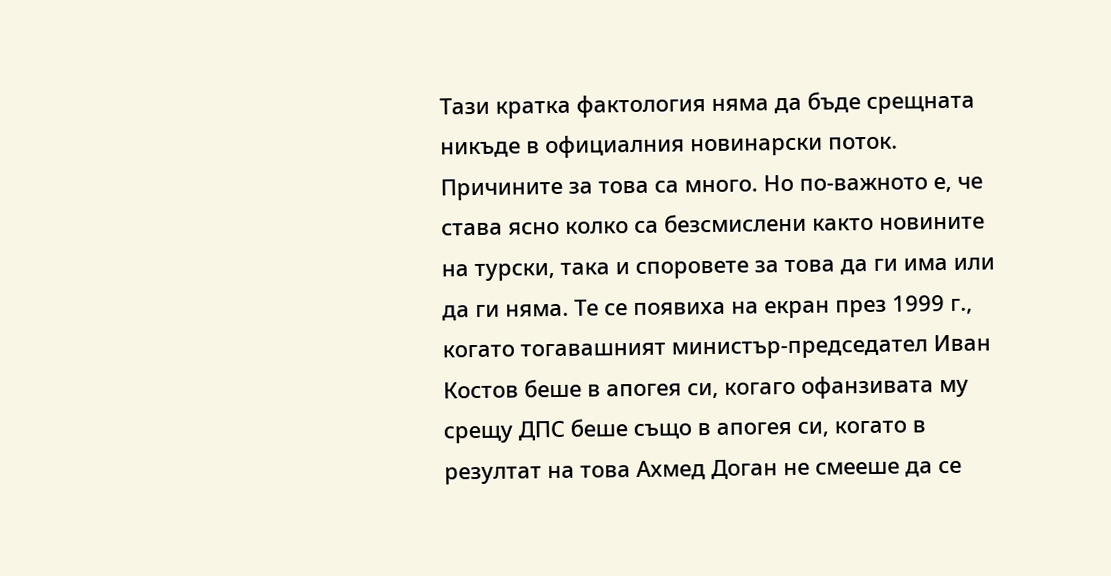Тази кратка фактология няма да бъде срещната никъде в официалния новинарски поток. Причините за това са много. Но по-важното е, че става ясно колко са безсмислени както новините на турски, така и споровете за това да ги има или да ги няма. Те се появиха на екран през 1999 г., когато тогавашният министър-председател Иван Костов беше в апогея си, когаго офанзивата му срещу ДПС беше също в апогея си, когато в резултат на това Ахмед Доган не смееше да се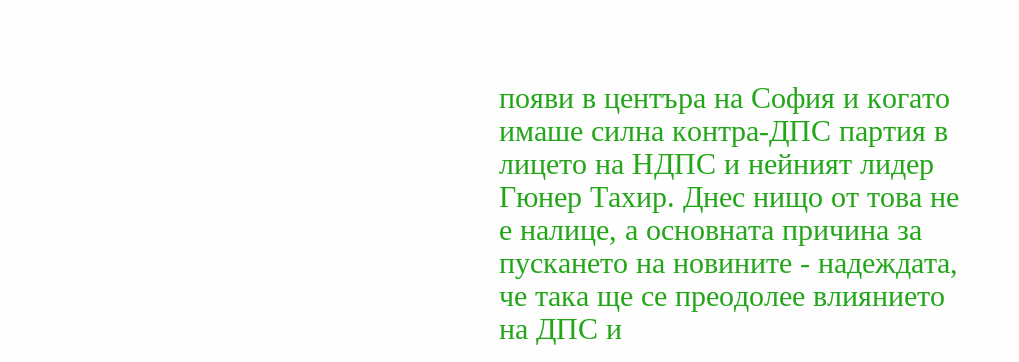появи в центъра на София и когато имаше силна контра-ДПС партия в лицето на НДПС и нейният лидер Гюнер Тахир. Днес нищо от това не е налице, а основната причина за пускането на новините - надеждата, че така ще се преодолее влиянието на ДПС и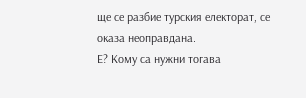ще се разбие турския електорат, се оказа неоправдана.
Е? Кому са нужни тогава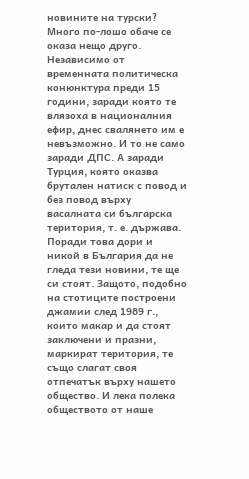новините на турски?
Много по-лошо обаче се оказа нещо друго. Независимо от временната политическа конюнктура преди 15 години, заради която те влязоха в националния ефир, днес свалянето им е невъзможно. И то не само заради ДПС. А заради Турция, която оказва брутален натиск с повод и без повод върху васалната си българска територия, т. е. държава. Поради това дори и никой в България да не гледа тези новини, те ще си стоят. Защото, подобно на стотиците построени джамии след 1989 г., които макар и да стоят заключени и празни, маркират територия, те също слагат своя отпечатък върху нашето общество. И лека полека обществото от наше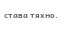става тяхно.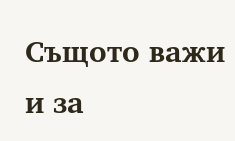Същото важи и за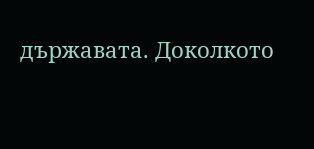държавата. Доколкото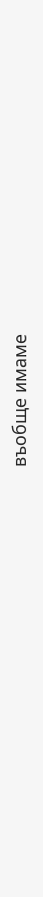въобще имаме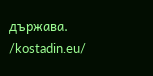държава. /kostadin.eu/